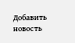Добавить новость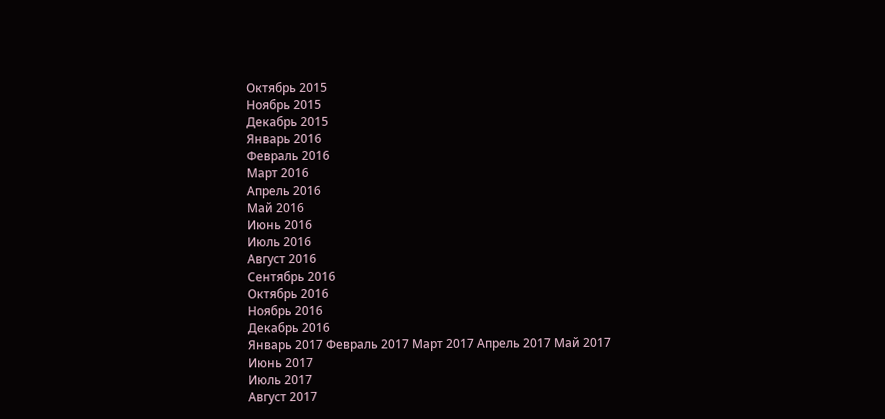Октябрь 2015
Ноябрь 2015
Декабрь 2015
Январь 2016
Февраль 2016
Март 2016
Апрель 2016
Май 2016
Июнь 2016
Июль 2016
Август 2016
Сентябрь 2016
Октябрь 2016
Ноябрь 2016
Декабрь 2016
Январь 2017 Февраль 2017 Март 2017 Апрель 2017 Май 2017
Июнь 2017
Июль 2017
Август 2017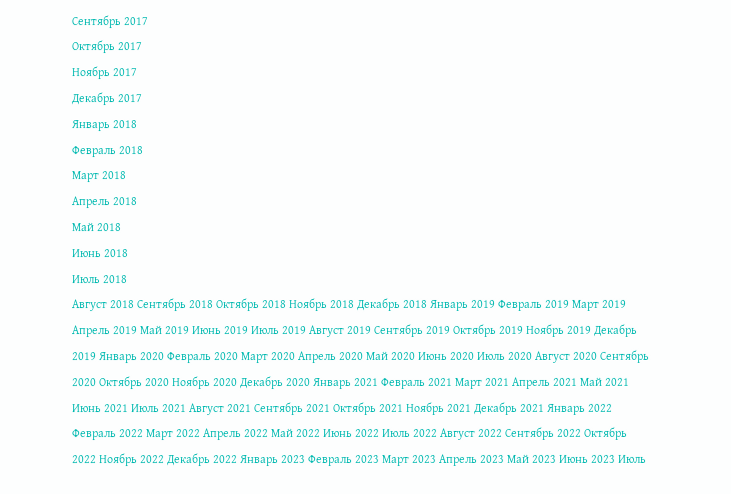Сентябрь 2017
Октябрь 2017
Ноябрь 2017
Декабрь 2017
Январь 2018
Февраль 2018
Март 2018
Апрель 2018
Май 2018
Июнь 2018
Июль 2018
Август 2018 Сентябрь 2018 Октябрь 2018 Ноябрь 2018 Декабрь 2018 Январь 2019 Февраль 2019 Март 2019 Апрель 2019 Май 2019 Июнь 2019 Июль 2019 Август 2019 Сентябрь 2019 Октябрь 2019 Ноябрь 2019 Декабрь 2019 Январь 2020 Февраль 2020 Март 2020 Апрель 2020 Май 2020 Июнь 2020 Июль 2020 Август 2020 Сентябрь 2020 Октябрь 2020 Ноябрь 2020 Декабрь 2020 Январь 2021 Февраль 2021 Март 2021 Апрель 2021 Май 2021 Июнь 2021 Июль 2021 Август 2021 Сентябрь 2021 Октябрь 2021 Ноябрь 2021 Декабрь 2021 Январь 2022 Февраль 2022 Март 2022 Апрель 2022 Май 2022 Июнь 2022 Июль 2022 Август 2022 Сентябрь 2022 Октябрь 2022 Ноябрь 2022 Декабрь 2022 Январь 2023 Февраль 2023 Март 2023 Апрель 2023 Май 2023 Июнь 2023 Июль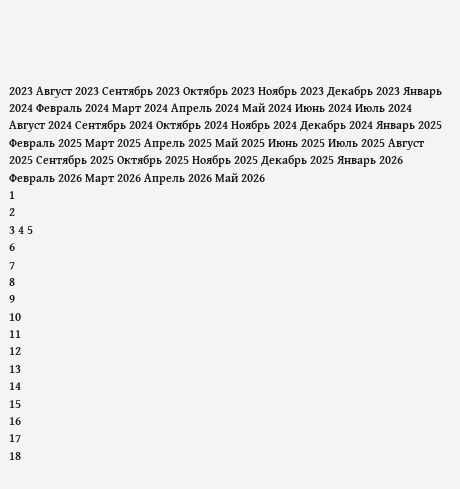2023 Август 2023 Сентябрь 2023 Октябрь 2023 Ноябрь 2023 Декабрь 2023 Январь 2024 Февраль 2024 Март 2024 Апрель 2024 Май 2024 Июнь 2024 Июль 2024 Август 2024 Сентябрь 2024 Октябрь 2024 Ноябрь 2024 Декабрь 2024 Январь 2025 Февраль 2025 Март 2025 Апрель 2025 Май 2025 Июнь 2025 Июль 2025 Август 2025 Сентябрь 2025 Октябрь 2025 Ноябрь 2025 Декабрь 2025 Январь 2026 Февраль 2026 Март 2026 Апрель 2026 Май 2026
1
2
3 4 5
6
7
8
9
10
11
12
13
14
15
16
17
18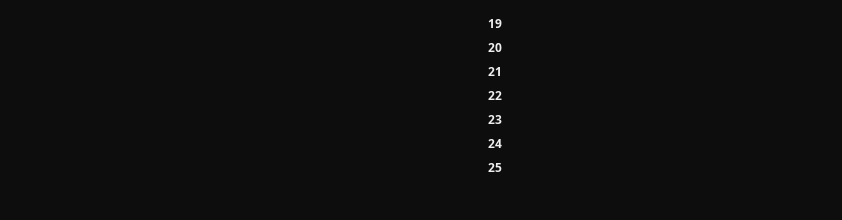19
20
21
22
23
24
25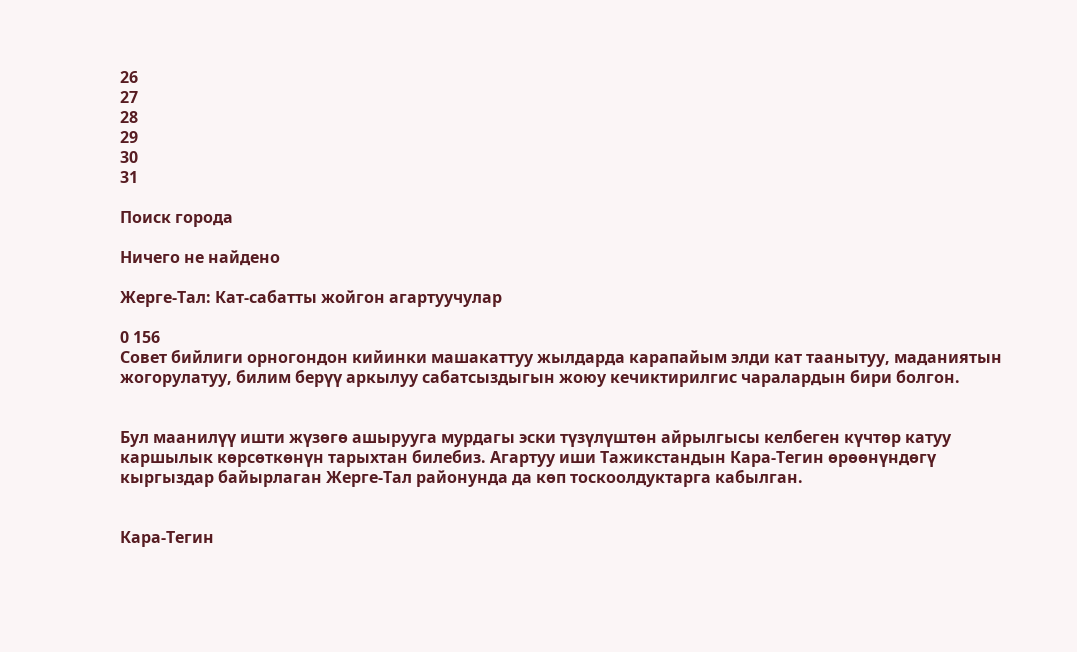26
27
28
29
30
31

Поиск города

Ничего не найдено

Жерге-Тал: Кат-сабатты жойгон агартуучулар

0 156
Совет бийлиги орногондон кийинки машакаттуу жылдарда карапайым элди кат таанытуу, маданиятын жогорулатуу, билим берүү аркылуу сабатсыздыгын жоюу кечиктирилгис чаралардын бири болгон.


Бул маанилүү ишти жүзөгө ашырууга мурдагы эски түзүлүштөн айрылгысы келбеген күчтөр катуу каршылык көрсөткөнүн тарыхтан билебиз. Агартуу иши Тажикстандын Кара-Тегин өрөөнүндөгү кыргыздар байырлаган Жерге-Тал районунда да көп тоскоолдуктарга кабылган.


Кара-Тегин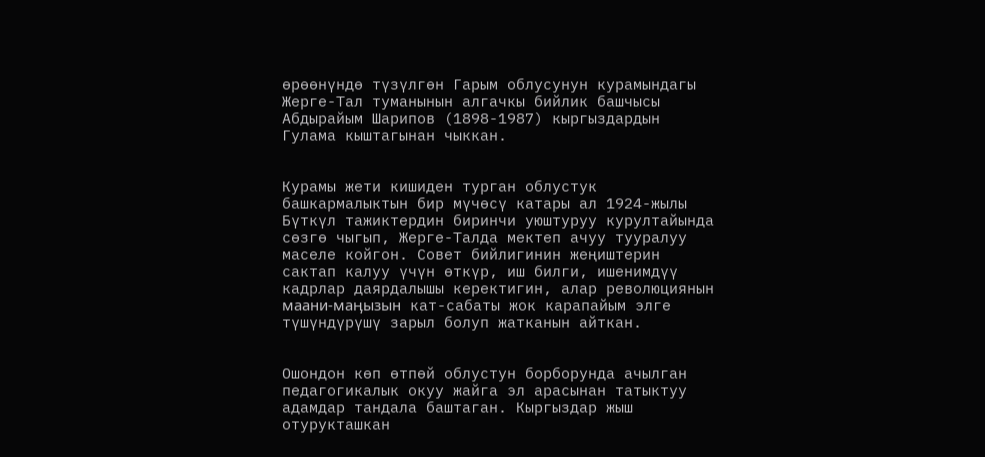өрөөнүндө түзүлгөн Гарым облусунун курамындагы Жерге-Тал туманынын алгачкы бийлик башчысы Абдырайым Шарипов (1898-1987) кыргыздардын Гулама кыштагынан чыккан.


Курамы жети кишиден турган облустук башкармалыктын бир мүчөсү катары ал 1924-жылы Бүткүл тажиктердин биринчи уюштуруу курултайында сөзгө чыгып, Жерге-Талда мектеп ачуу тууралуу маселе койгон. Совет бийлигинин жеңиштерин сактап калуу үчүн өткүр, иш билги, ишенимдүү кадрлар даярдалышы керектигин, алар революциянын маани-маӊызын кат-сабаты жок карапайым элге түшүндүрүшү зарыл болуп жатканын айткан.


Ошондон көп өтпөй облустун борборунда ачылган педагогикалык окуу жайга эл арасынан татыктуу адамдар тандала баштаган. Кыргыздар жыш отурукташкан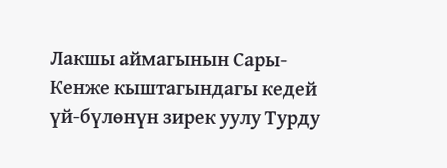Лакшы аймагынын Сары-Кенже кыштагындагы кедей үй-бүлөнүн зирек уулу Турду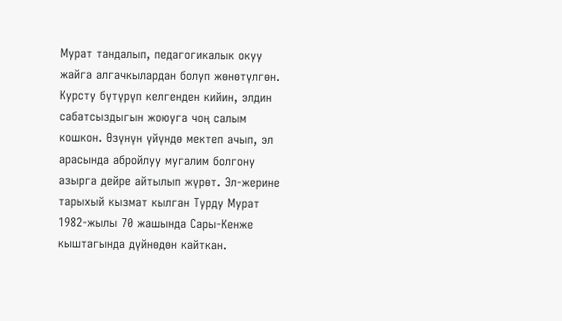Мурат тандалып, педагогикалык окуу жайга алгачкылардан болуп жөнөтүлгөн. Курсту бүтүрүп келгенден кийин, элдин сабатсыздыгын жоюуга чоң салым кошкон. Өзүнүн үйүндө мектеп ачып, эл арасында абройлуу мугалим болгону азырга дейре айтылып жүрөт. Эл-жерине тарыхый кызмат кылган Турду Мурат 1982-жылы 70 жашында Сары-Кенже кыштагында дүйнөдөн кайткан.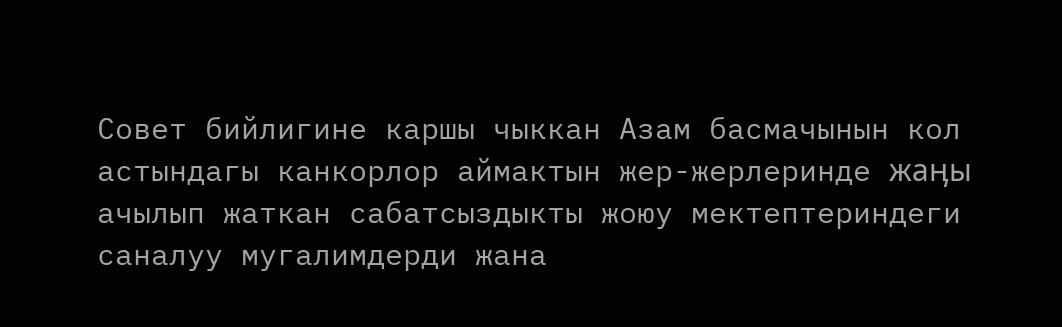Совет бийлигине каршы чыккан Азам басмачынын кол астындагы канкорлор аймактын жер-жерлеринде жаӊы ачылып жаткан сабатсыздыкты жоюу мектептериндеги саналуу мугалимдерди жана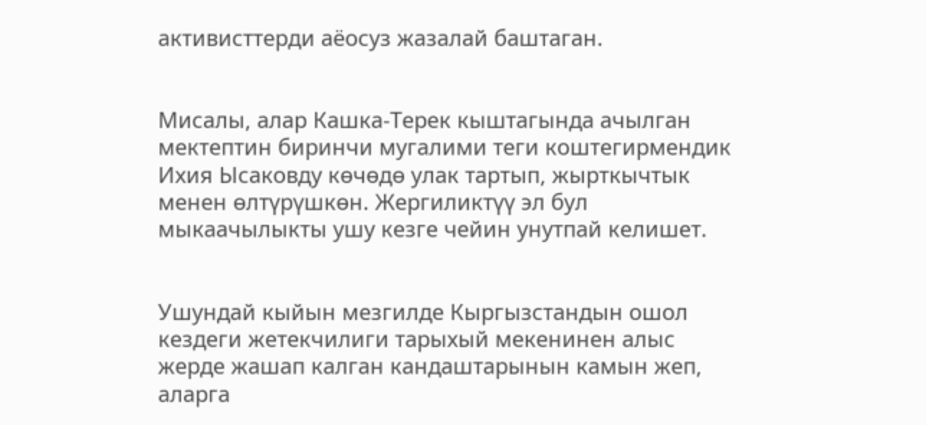активисттерди аёосуз жазалай баштаган.


Мисалы, алар Кашка-Терек кыштагында ачылган мектептин биринчи мугалими теги коштегирмендик Ихия Ысаковду көчөдө улак тартып, жырткычтык менен өлтүрүшкөн. Жергиликтүү эл бул мыкаачылыкты ушу кезге чейин унутпай келишет.


Ушундай кыйын мезгилде Кыргызстандын ошол кездеги жетекчилиги тарыхый мекенинен алыс жерде жашап калган кандаштарынын камын жеп, аларга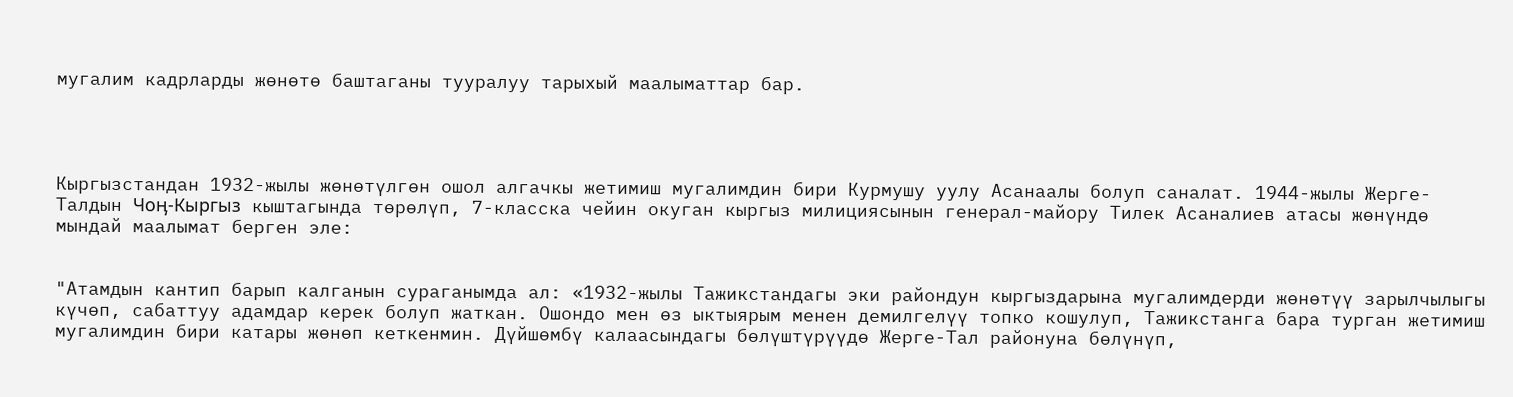мугалим кадрларды жөнөтө баштаганы тууралуу тарыхый маалыматтар бар.




Кыргызстандан 1932-жылы жөнөтүлгөн ошол алгачкы жетимиш мугалимдин бири Курмушу уулу Асанаалы болуп саналат. 1944-жылы Жерге-Талдын Чоӊ-Кыргыз кыштагында төрөлүп, 7-класска чейин окуган кыргыз милициясынын генерал-майору Тилек Асаналиев атасы жөнүндө мындай маалымат берген эле:


"Атамдын кантип барып калганын сураганымда ал: «1932-жылы Тажикстандагы эки райондун кыргыздарына мугалимдерди жөнөтүү зарылчылыгы күчөп, сабаттуу адамдар керек болуп жаткан. Ошондо мен өз ыктыярым менен демилгелүү топко кошулуп, Тажикстанга бара турган жетимиш мугалимдин бири катары жөнөп кеткенмин. Дүйшөмбү калаасындагы бөлүштүрүүдө Жерге-Тал районуна бөлүнүп,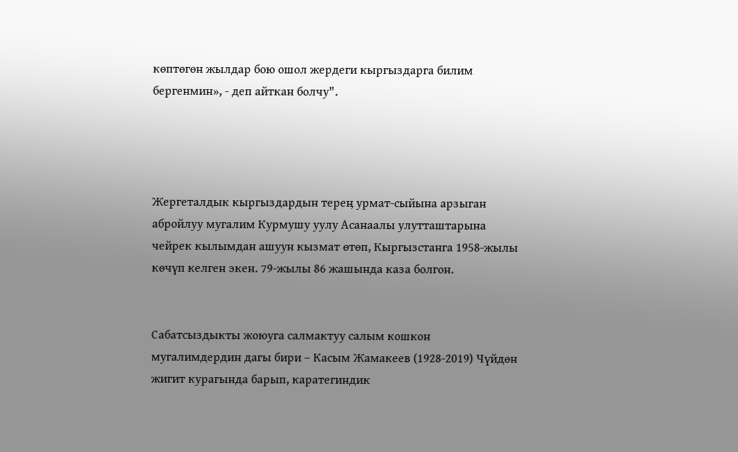көптөгөн жылдар бою ошол жердеги кыргыздарга билим бергенмин», - деп айткан болчу".




Жергеталдык кыргыздардын тереӊ урмат-сыйына арзыган абройлуу мугалим Курмушу уулу Асанаалы улутташтарына чейрек кылымдан ашуун кызмат өтөп, Кыргызстанга 1958-жылы көчүп келген экен. 79-жылы 86 жашында каза болгон.


Сабатсыздыкты жоюуга салмактуу салым кошкон мугалимдердин дагы бири – Касым Жамакеев (1928-2019) Чүйдөн жигит курагында барып, каратегиндик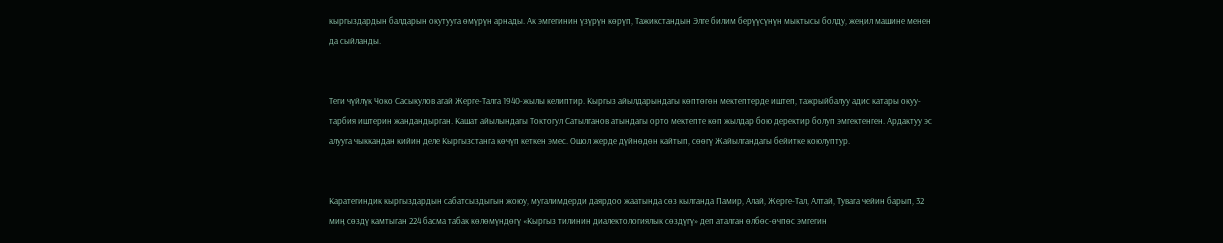кыргыздардын балдарын окутууга өмүрүн арнады. Ак эмгегинин үзүрүн көрүп, Тажикстандын Элге билим берүүсүнүн мыктысы болду, жеӊил машине менен да сыйланды.


Теги чүйлүк Чоко Сасыкулов агай Жерге-Талга 1940-жылы келиптир. Кыргыз айылдарындагы көптөгөн мектептерде иштеп, тажрыйбалуу адис катары окуу-тарбия иштерин жандандырган. Кашат айылындагы Токтогул Сатылганов атындагы орто мектепте көп жылдар бою деректир болуп эмгектенген. Ардактуу эс алууга чыккандан кийин деле Кыргызстанга көчүп кеткен эмес. Ошол жерде дүйнөдөн кайтып, сөөгү Жайылгандагы бейитке коюлуптур.


Каратегиндик кыргыздардын сабатсыздыгын жоюу, мугалимдерди даярдоо жаатында сөз кылганда Памир, Алай, Жерге-Тал, Алтай, Тувага чейин барып, 32 миӊ сөздү камтыган 224 басма табак көлөмүндөгү «Кыргыз тилинин диалектологиялык сөздүгү» деп аталган өлбөс-өчпөс эмгегин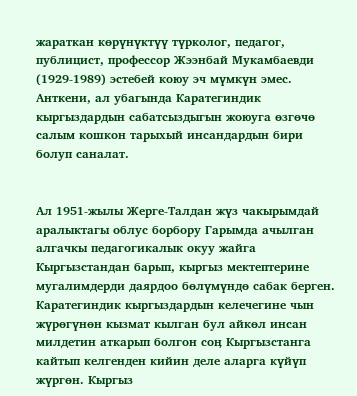жараткан көрүнүктүү түрколог, педагог, публицист, профессор Жээнбай Мукамбаевди (1929-1989) эстебей коюу эч мүмкүн эмес. Анткени, ал убагында Каратегиндик кыргыздардын сабатсыздыгын жоюуга өзгөчө салым кошкон тарыхый инсандардын бири болуп саналат.


Ал 1951-жылы Жерге-Талдан жүз чакырымдай аралыктагы облус борбору Гарымда ачылган алгачкы педагогикалык окуу жайга Кыргызстандан барып, кыргыз мектептерине мугалимдерди даярдоо бөлүмүндө сабак берген. Каратегиндик кыргыздардын келечегине чын жүрөгүнөн кызмат кылган бул айкөл инсан милдетин аткарып болгон соӊ Кыргызстанга кайтып келгенден кийин деле аларга күйүп жүргөн. Кыргыз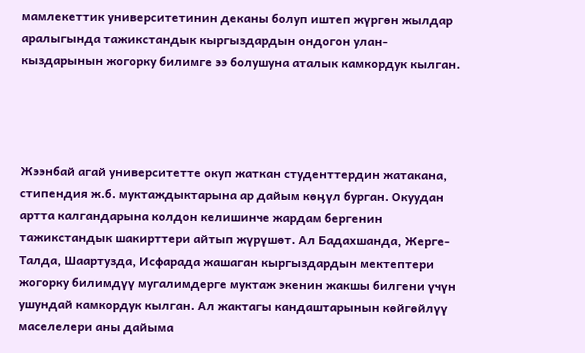мамлекеттик университетинин деканы болуп иштеп жүргөн жылдар аралыгында тажикстандык кыргыздардын ондогон улан-кыздарынын жогорку билимге ээ болушуна аталык камкордук кылган.




Жээнбай агай университетте окуп жаткан студенттердин жатакана, стипендия ж.б. муктаждыктарына ар дайым көӊүл бурган. Окуудан артта калгандарына колдон келишинче жардам бергенин тажикстандык шакирттери айтып жүрүшөт. Ал Бадахшанда, Жерге-Талда, Шаартузда, Исфарада жашаган кыргыздардын мектептери жогорку билимдүү мугалимдерге муктаж экенин жакшы билгени үчүн ушундай камкордук кылган. Ал жактагы кандаштарынын көйгөйлүү маселелери аны дайыма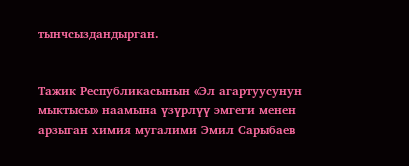тынчсыздандырган.


Тажик Республикасынын «Эл агартуусунун мыктысы» наамына үзүрлүү эмгеги менен арзыган химия мугалими Эмил Сарыбаев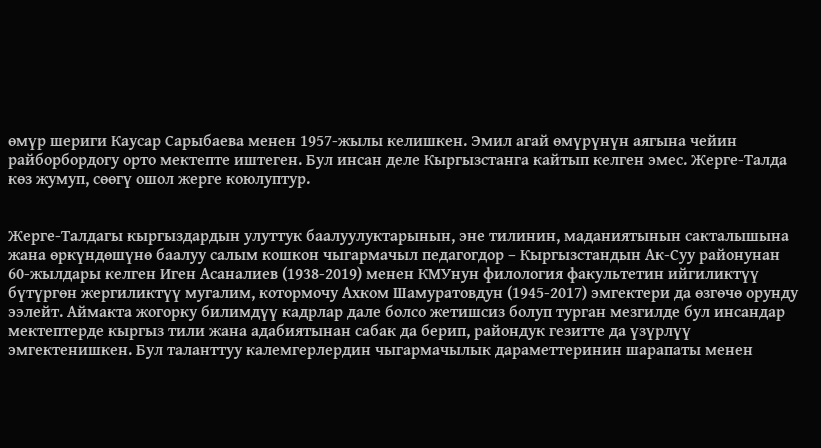өмүр шериги Каусар Сарыбаева менен 1957-жылы келишкен. Эмил агай өмүрүнүн аягына чейин райборбордогу орто мектепте иштеген. Бул инсан деле Кыргызстанга кайтып келген эмес. Жерге-Талда көз жумуп, сөөгү ошол жерге коюлуптур.


Жерге-Талдагы кыргыздардын улуттук баалуулуктарынын, эне тилинин, маданиятынын сакталышына жана өркүндөшүнө баалуу салым кошкон чыгармачыл педагогдор – Кыргызстандын Ак-Суу районунан 60-жылдары келген Иген Асаналиев (1938-2019) менен КМУнун филология факультетин ийгиликтүү бүтүргөн жергиликтүү мугалим, котормочу Ахком Шамуратовдун (1945-2017) эмгектери да өзгөчө орунду ээлейт. Аймакта жогорку билимдүү кадрлар дале болсо жетишсиз болуп турган мезгилде бул инсандар мектептерде кыргыз тили жана адабиятынан сабак да берип, райондук гезитте да үзүрлүү эмгектенишкен. Бул таланттуу калемгерлердин чыгармачылык дараметтеринин шарапаты менен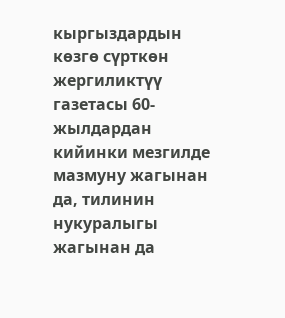кыргыздардын көзгө сүрткөн жергиликтүү газетасы 60-жылдардан кийинки мезгилде мазмуну жагынан да, тилинин нукуралыгы жагынан да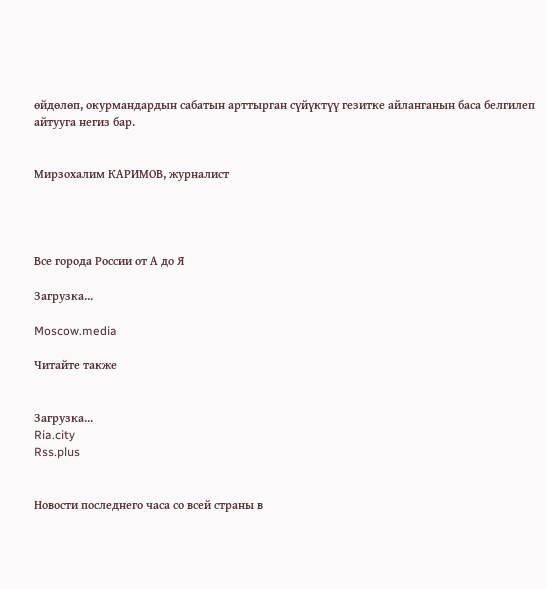өйдөлөп, окурмандардын сабатын арттырган сүйүктүү гезитке айланганын баса белгилеп айтууга негиз бар.


Мирзохалим КАРИМОВ, журналист




Все города России от А до Я

Загрузка...

Moscow.media

Читайте также


Загрузка...
Ria.city
Rss.plus


Новости последнего часа со всей страны в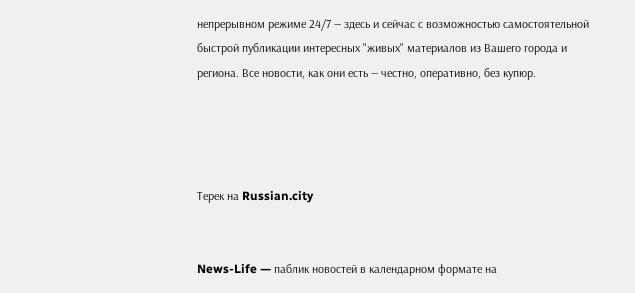непрерывном режиме 24/7 — здесь и сейчас с возможностью самостоятельной быстрой публикации интересных "живых" материалов из Вашего города и региона. Все новости, как они есть — честно, оперативно, без купюр.




Терек на Russian.city


News-Life — паблик новостей в календарном формате на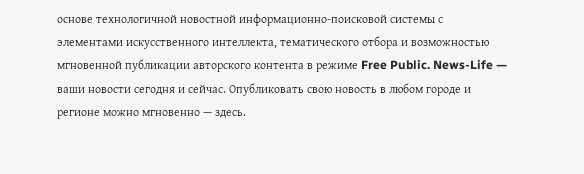основе технологичной новостной информационно-поисковой системы с элементами искусственного интеллекта, тематического отбора и возможностью мгновенной публикации авторского контента в режиме Free Public. News-Life — ваши новости сегодня и сейчас. Опубликовать свою новость в любом городе и регионе можно мгновенно — здесь.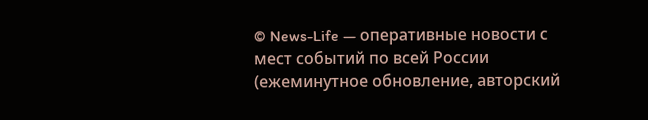© News-Life — оперативные новости с мест событий по всей России (ежеминутное обновление, авторский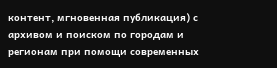контент, мгновенная публикация) с архивом и поиском по городам и регионам при помощи современных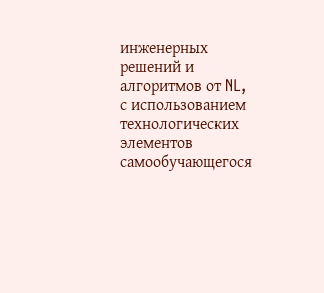инженерных решений и алгоритмов от NL, с использованием технологических элементов самообучающегося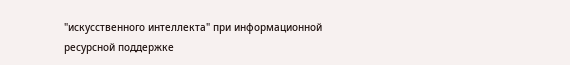"искусственного интеллекта" при информационной ресурсной поддержке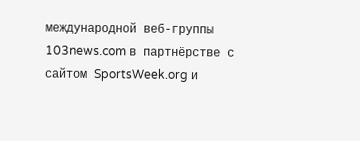международной веб-группы 103news.com в партнёрстве с сайтом SportsWeek.org и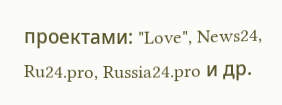проектами: "Love", News24, Ru24.pro, Russia24.pro и др.